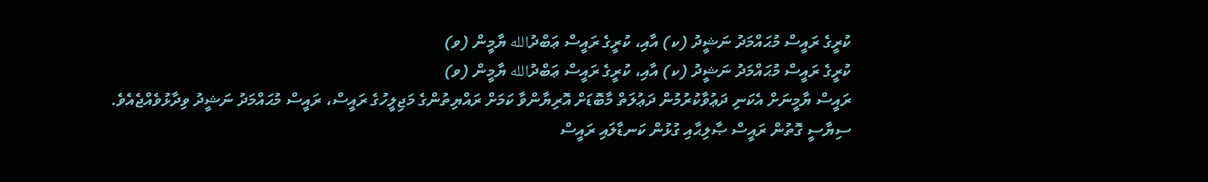ކުރީގެ ރައީސް މުޙައްމަދު ނަޝީދު (ކ) އާއި، ކުރީގެ ރައީސް ޢަބްދުالله ޔާމީން (ވ)
ކުރީގެ ރައީސް މުޙައްމަދު ނަޝީދު (ކ) އާއި، ކުރީގެ ރައީސް ޢަބްދުالله ޔާމީން (ވ)
ރައީސް ޔާމީނަށް އެކަނި ދަޢުވާކުރުމުން ދަޢުލަތް މާބޮޑަށް އޮރިޔާންވާ ކަމަށް ރައްޔިތުންގެ މަޖިލީހުގެ ރައީސް، ރައީސް މުޙައްމަދު ނަޝީދު ވިދާޅުވެއްޖެއެވެ.
ސިޔާސީ ގޮތުން ރައީސް ޞާލިޙާއި ގުޅުން ކަނޑާލައި ރައީސް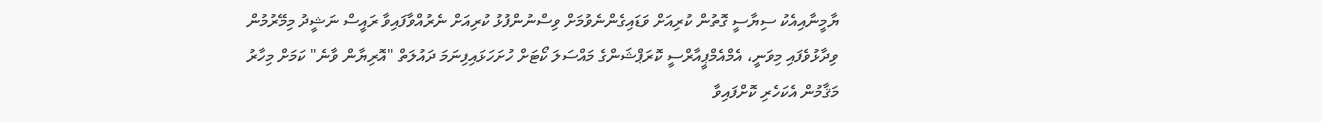ޔާމީނާއިއެކު ސިޔާސީ ގޮތުން ކުރިއަށް ވަޑައިގެންނެވުމަށް ވިސްނުންފުޅު ކުރިއަށް ނެރުއްވާފައިވާ ރައީސް ނަޝީދު މިމޭރުމުން ވިދާޅުވެފައި މިވަނީ، އެމްއެމްޕީއާރްސީ ކޮރަޕްޝަންގެ މައްސަލަ ކޯޓަށް ހުށަހަޅައިފިނަމަ ދައުލަތް "އޮރިޔާން ވާނެ" ކަމަށް މިހާރު މަޤާމުން އެކަހެރި ކޮށްފައިވާ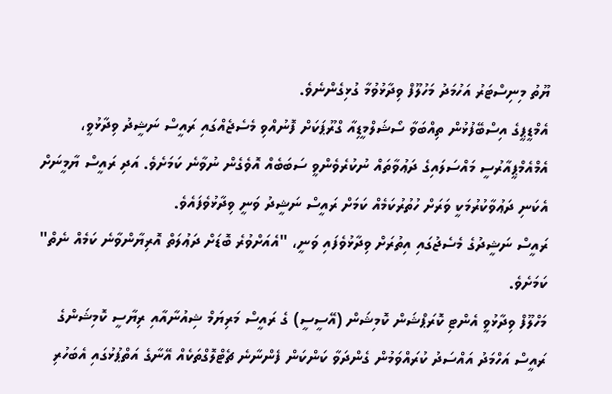ޔޫތު މިނިސްޓަރު އަހުމަދު މަހުލޫފް ވިދާޅުވުމާ ގުޅިގެންނެވެ.
އެމްޑީޕީގެ އިސްބޭފުޅުން ތިއްބަވާ ސޯޝަލްމީޑިއާ ގްރޫޕަކަށް ފޮނުއްވި މެސެޖެއްގައި ރައީސް ނަޝީދު ވިދާޅުވީ، އެމްއެމްޕީއާރުސީ މައްސަލައިގެ ދަޢުވާތައް ނުކުރެވެންވީ ސަބަބެއް އޮވެގެން ނުވާނެ ކަމަށެވެ. އަދި ރައީސް ޔާމީނަށް އެކަނި ދަޢުވާކުރުމަކީ ވަރަށް ހުތުރުކަމެއް ކަމަށް ރައީސް ނަޝީދު ވަނީ ވިދާޅުވެފައެވެ.
ރައީސް ނަޝީދުގެ މެސެޖުގައި އިތުރަށް ވިދާޅުވެފައި ވަނީ، "އެއަށްވުރެ ބޮޑަށް ދަޢުލަތް އޮރިޔާންވާނެ ކަމެއް ނެތް" ކަމަށެވެ.
މަހްލޫފް ވިދާޅުވީ އެންޓި ކޮރަޕްޝަން ކޮމިޝަން (އޭސީސީ) ގެ ރައީސް މަރިޔަމް ޝިއުނާއާއި ރިޔާސީ ކޮމިޝަންގެ ރައީސް އަހްމަދު އައްސަދު ކުރައްވަމުން ގެންދަވާ ކަންކަން ފެންނާނެ ޗެޓްލޮގްތަކެއް އޭނާގެ އަތްޕުޅުގައި އެބަހުރި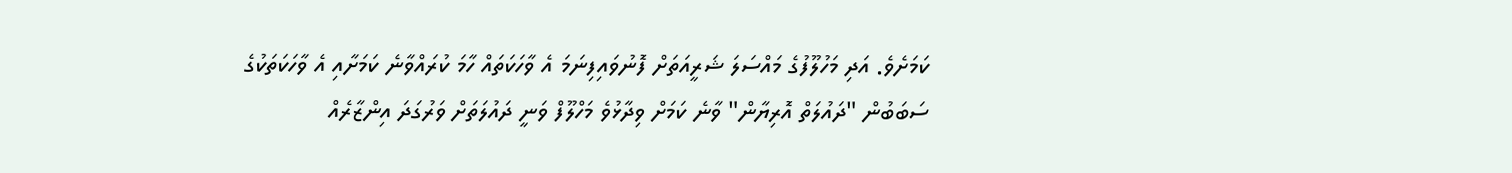ކަމަށެވެ. އަދި މަހުލޫފުގެ މައްސަލަ ޝަރީއަތަށް ފޮނުވައިފިނަމަ އެ ވާހަކަތައް ހާމަ ކުރައްވާނެ ކަމަށާއި އެ ވާހަކަތަކުގެ ސަބަބުން "ދައުލަތް އޮރިޔާން" ވާނެ ކަމަށް ވިދާޅުވެ މަހްލޫފް ވަނީ ދައުލަތަށް ވަރުގަދަ އިންޒާރެއް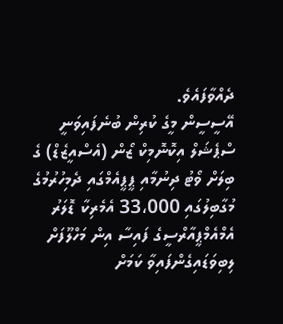ދެއްވާފައެވެ.
އޭސީސީން މީގެ ކުރިން ބުނެފައިވަނީ ސްޕެޝަލް އިކޮނޮމިކް ޒޯން (އެސްއީޒެޑް) ގެ ބިލަށް ވޯޓު ދިނުމާއި ޕީޕީއެމްގައި ދެމިހުރުމުގެ މުގާބިލުގައި 33،000 އެމެރިކާ ޑޮލަރު އެމްއެމްޕީއާރްސީގެ ފައިސާ އިން މަހްލޫފަށް ލިބިވަޑައިގެންފައިވާ ކަމަށް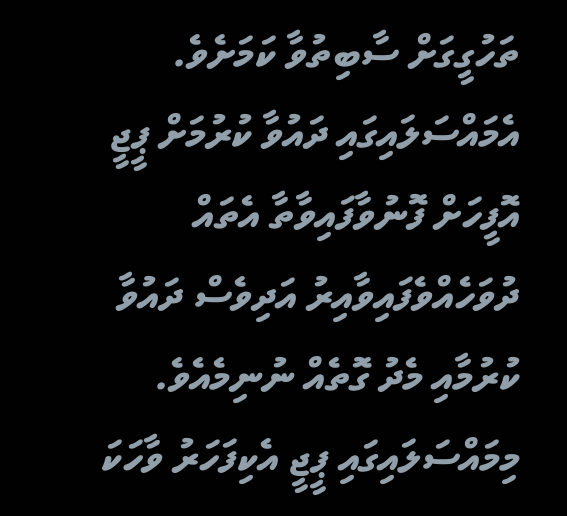ތަހުގީގަށް ސާބިތުވާ ކަމަށެވެ. އެމައްސަލައިގައި ދައުވާ ކުރުމަށް ޕީޖީ އޮފީހަށް ފޮނުވާފައިވާތާ އެތައް ދުވަހެއްވެފައިވާއިރު އަދިވެސް ދައުވާ ކުރުމާއި މެދު ގޮތެއް ނުނިމެއެވެ. މިމައްސަލައިގައި ޕީޖީ އެކިފަހަރު ވާހަކަ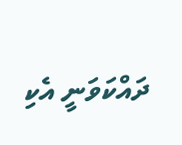ދައްކަވަނީ އެކި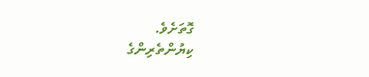ގޮތަށެވެ.
ކިޔުންތެރިންގެ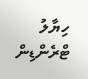ހިޔާލު
ޓްރެންޑިން